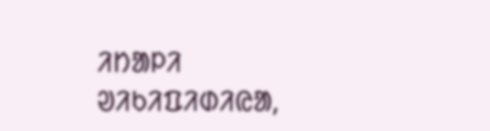ᱤᱴᱟᱞᱤ
ᱣᱤᱠᱤᱯᱤᱰᱤᱭᱟ,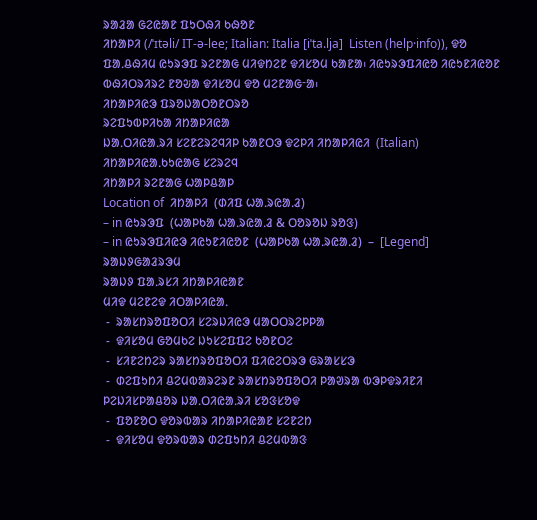ᱨᱟᱲᱟ ᱜᱮᱭᱟᱱ ᱯᱩᱛᱷᱤ ᱠᱷᱚᱱ
ᱤᱴᱟᱞᱤ (/ˈɪtəli/ IT-ə-lee; Italian: Italia [iˈta.lja]  Listen (help·info)), ᱫᱚ ᱯᱟᱹᱪᱷᱤᱢ ᱭᱩᱨᱳᱯ ᱨᱮᱱᱟᱜ ᱢᱤᱫᱴᱮᱱ ᱫᱤᱥᱚᱢ ᱠᱟᱱᱟ᱾ ᱤᱭᱩᱨᱳᱯᱤᱭᱚ ᱤᱭᱩᱱᱤᱭᱚᱱ ᱵᱷᱤᱛᱨᱤᱨᱮ ᱱᱚᱶᱟ ᱫᱤᱥᱚᱢ ᱫᱚ ᱢᱮᱱᱟᱜᱼᱟ᱾
ᱤᱴᱟᱞᱤᱭᱳ ᱯᱨᱚᱡᱟᱛᱚᱱᱛᱨᱚ
ᱨᱮᱯᱩᱵᱞᱤᱠᱟ ᱤᱴᱟᱞᱤᱭᱟ
ᱡᱟᱹᱛᱤᱭᱟᱹᱨᱤ ᱥᱮᱱᱮᱨᱮᱧᱤᱞ ᱠᱟᱱᱛᱳ ᱫᱮᱞᱤ ᱤᱴᱟᱞᱤᱭᱤ  (Italian)
ᱤᱴᱟᱞᱤᱭᱟᱹᱠᱩᱭᱟᱜ ᱥᱮᱨᱮᱧ
ᱤᱴᱟᱞᱤ ᱨᱮᱱᱟᱜ ᱦᱟᱞᱪᱟᱞ
Location of  ᱤᱴᱟᱞᱤ  (ᱰᱤᱯ ᱦᱟᱹᱨᱭᱟᱹᱲ)
– in ᱭᱩᱨᱳᱯ  (ᱦᱟᱞᱠᱟ ᱦᱟᱹᱨᱭᱟᱹᱲ & ᱛᱚᱨᱚᱡ ᱨᱚᱝ)
– in ᱭᱩᱨᱳᱯᱤᱭᱳ ᱤᱭᱩᱱᱤᱭᱚᱱ  (ᱦᱟᱞᱠᱟ ᱦᱟᱹᱨᱭᱟᱹᱲ)  –  [Legend]
ᱨᱟᱡᱽᱜᱟᱲᱨᱳᱢ
ᱨᱟᱡᱽ ᱯᱟᱹᱨᱥᱤ ᱤᱴᱟᱞᱤᱭᱟᱱ
ᱢᱤᱫ ᱢᱮᱱᱮᱫ ᱤᱛᱟᱞᱤᱭᱟᱹ
 -  ᱨᱟᱥᱴᱨᱚᱯᱚᱛᱤ ᱥᱮᱨᱡᱤᱭᱳ ᱢᱟᱛᱛᱨᱮᱞᱞᱟ
 -  ᱫᱤᱥᱚᱢ ᱜᱚᱢᱠᱮ ᱡᱩᱥᱮᱯᱯᱮ ᱠᱚᱱᱛᱮ
 -  ᱥᱤᱱᱮᱴᱮᱨ ᱨᱟᱥᱴᱨᱚᱯᱚᱛᱤ ᱯᱤᱭᱮᱛᱨᱳ ᱜᱨᱟᱥᱥᱳ
 -  ᱰᱮᱯᱩᱴᱤ ᱪᱮᱢᱵᱟᱨᱮᱨᱱ ᱨᱟᱥᱴᱨᱚᱯᱚᱛᱤ ᱞᱟᱣᱨᱟ ᱵᱳᱞᱫᱨᱤᱱᱤ
ᱞᱮᱡᱤᱥᱞᱟᱪᱚᱨ ᱡᱟᱹᱛᱤᱭᱟᱹᱨᱤ ᱥᱚᱝᱥᱚᱫ
 -  ᱯᱚᱱᱚᱛ ᱫᱚᱨᱵᱟᱨ ᱤᱴᱟᱞᱤᱭᱟᱱ ᱥᱮᱱᱮᱴ
 -  ᱫᱤᱥᱚᱢ ᱫᱚᱨᱵᱟᱨ ᱰᱮᱯᱩᱴᱤ ᱪᱮᱢᱵᱟᱝ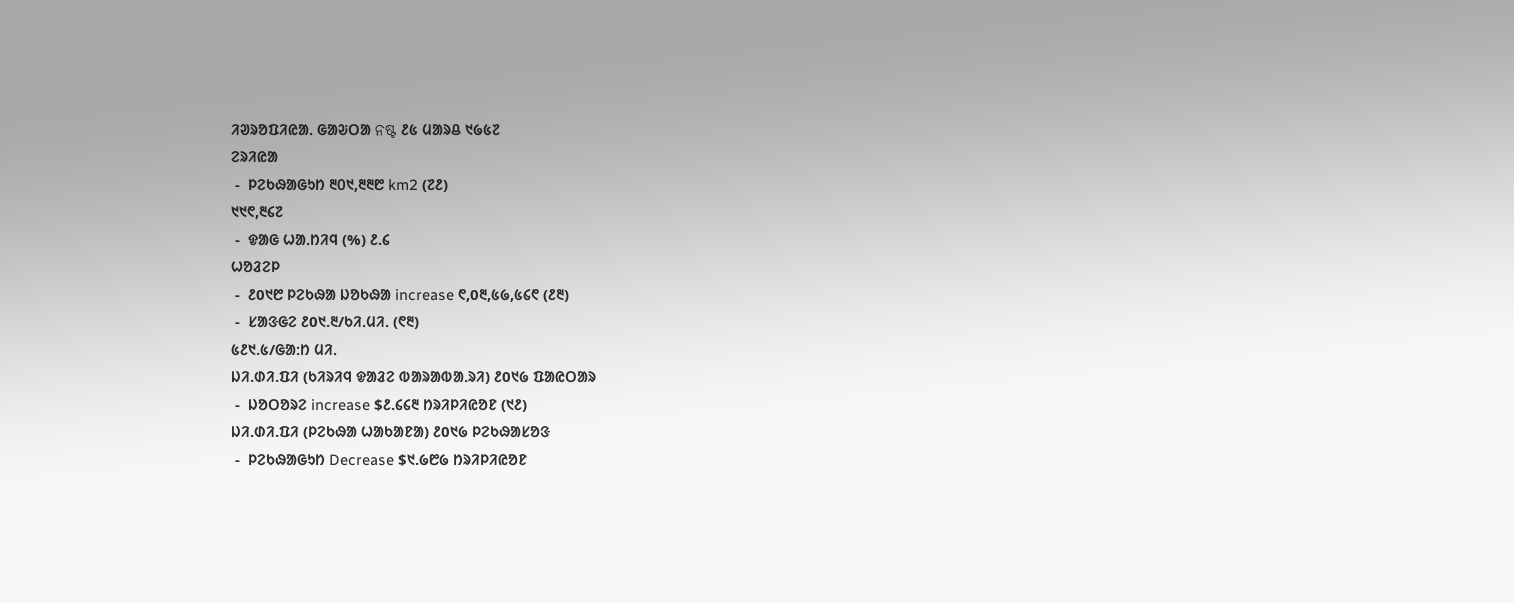ᱤᱣᱨᱚᱯᱤᱭᱟᱹ ᱜᱟᱶᱛᱟ ନଷ୍ଟ ᱒᱕ ᱢᱟᱨᱪ ᱑᱙᱕᱗
ᱮᱨᱤᱭᱟ
 -  ᱞᱮᱠᱷᱟᱜᱩᱴ ᱓᱐᱑,᱓᱓᱘ km2 (᱗᱒)
᱑᱑᱖,᱓᱔᱗
 -  ᱫᱟᱜ ᱦᱟᱹᱴᱤᱧ (%) ᱒.᱔
ᱦᱚᱲᱮᱞ
 -  ᱒0᱑᱘ ᱞᱮᱠᱷᱟ ᱡᱚᱠᱷᱟ increase ᱖,0᱓,᱕᱙,᱕᱔᱖ (᱒᱓)
 -  ᱥᱟᱝᱜᱮ ᱒0᱑.᱓/ᱠᱤᱹᱢᱤᱹ (᱖᱓)
᱕᱒᱑.᱕/ᱜᱟᱺᱴ ᱢᱤᱹ
ᱡᱤ.ᱰᱤ.ᱯᱤ (ᱠᱤᱨᱤᱧ ᱫᱟᱲᱮ ᱵᱟᱨᱟᱵᱟᱹᱨᱤ) ᱒0᱑᱙ ᱯᱟᱭᱛᱟᱨ
 -  ᱡᱚᱛᱚᱨᱮ increase $᱒.᱔᱔᱓ ᱴᱨᱤᱞᱤᱭᱚᱱ (᱑᱒)
ᱡᱤ.ᱰᱤ.ᱯᱤ (ᱞᱮᱠᱷᱟ ᱦᱟᱠᱟᱱᱟ) ᱒0᱑᱙ ᱞᱮᱠᱷᱟᱥᱚᱝ
 -  ᱞᱮᱠᱷᱟᱜᱩᱴ Decrease $᱑.᱙᱘᱙ ᱴᱨᱤᱞᱤᱭᱚᱱ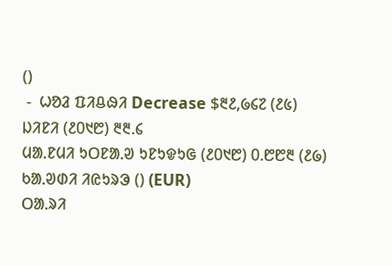()
 -  ᱦᱚᱲ ᱯᱤᱪᱷᱤ Decrease $᱓᱒,᱙᱔᱗ (᱒᱕)
ᱡᱤᱱᱤ (᱒0᱑᱘) ᱓᱓.᱔
ᱢᱟᱹᱱᱢᱤ ᱩᱛᱱᱟᱹᱣ ᱩᱱᱩᱫᱩᱜ (᱒0᱑᱘) 0.᱘᱘᱓ (᱒᱙)
ᱠᱟᱹᱣᱰᱤ ᱤᱭᱩᱨᱳ () (EUR)
ᱛᱟᱹᱨᱤ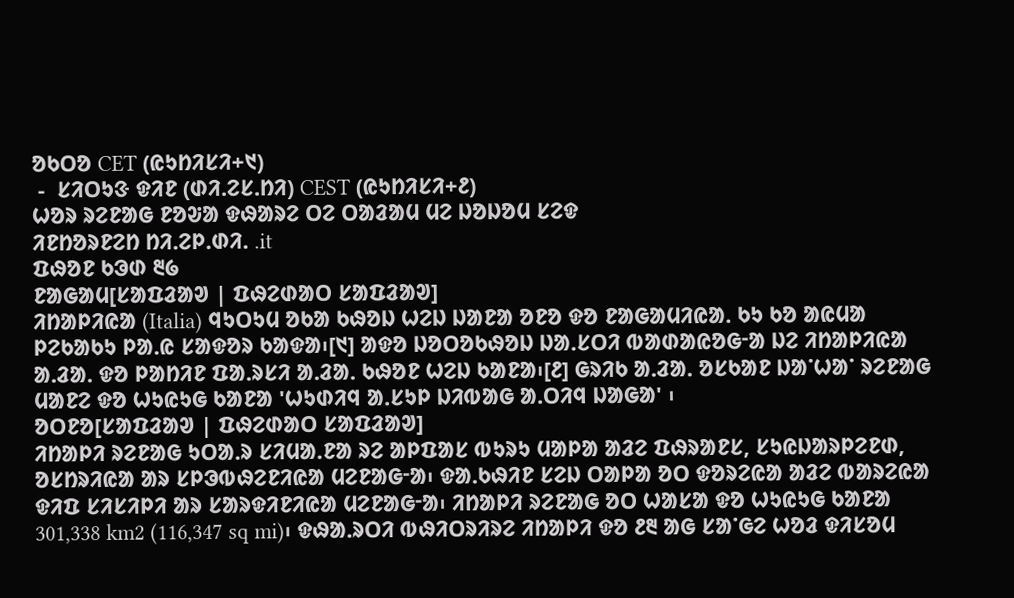ᱚᱠᱛᱚ CET (ᱭᱩᱴᱤᱥᱤ+᱑)
 -  ᱥᱤᱛᱩᱝ ᱫᱤᱱ (ᱰᱤᱹᱮᱥᱹᱴᱤ) CEST (ᱭᱩᱴᱤᱥᱤ+᱒)
ᱦᱚᱨ ᱨᱮᱱᱟᱜ ᱱᱚᱶᱟ ᱫᱷᱟᱨᱮ ᱛᱮ ᱛᱟᱲᱟᱢ ᱢᱮ ᱡᱚᱡᱚᱢ ᱥᱮᱫ
ᱤᱱᱴᱚᱨᱱᱮᱴ ᱴᱤᱹᱮᱞᱹᱰᱤᱹ .it
ᱯᱷᱚᱱ ᱠᱳᱰ ᱓᱙
ᱱᱟᱜᱟᱢ[ᱥᱟᱯᱲᱟᱣ | ᱯᱷᱮᱰᱟᱛ ᱥᱟᱯᱲᱟᱣ]
ᱤᱴᱟᱞᱤᱭᱟ (Italia) ᱧᱩᱛᱩᱢ ᱚᱠᱟ ᱠᱷᱚᱡ ᱦᱮᱡ ᱡᱟᱱᱟ ᱚᱱᱚ ᱫᱚ ᱱᱟᱜᱟᱢᱤᱭᱟᱹ ᱠᱩ ᱠᱚ ᱟᱭᱢᱟ ᱞᱮᱠᱟᱠᱩ ᱞᱟᱹᱭ ᱥᱟᱫᱚᱨ ᱠᱟᱫᱟ᱾[᱑] ᱟᱫᱚ ᱡᱚᱛᱚᱠᱷᱚᱡ ᱡᱟᱹᱥᱛᱤ ᱵᱟᱰᱟᱭᱚᱜᱼᱟ ᱡᱮ ᱤᱴᱟᱞᱤᱭᱟ ᱟᱹᱲᱟᱹ ᱫᱚ ᱞᱟᱴᱤᱱ ᱯᱟᱹᱨᱥᱤ ᱟᱹᱲᱟᱹ ᱠᱷᱚᱱ ᱦᱮᱡ ᱠᱟᱱᱟ᱾[᱒] ᱜᱨᱤᱠ ᱟᱹᱲᱟᱹ ᱚᱥᱠᱟᱱ ᱡᱟᱸᱦᱟᱸ ᱨᱮᱱᱟᱜ ᱢᱟᱱᱮ ᱫᱚ ᱦᱩᱭᱩᱜ ᱠᱟᱱᱟ 'ᱦᱩᱰᱤᱧ ᱟᱹᱥᱩᱞ ᱡᱤᱵᱟᱜ ᱟᱹᱛᱤᱧ ᱡᱟᱜᱟ' ᱾
ᱚᱛᱱᱚ[ᱥᱟᱯᱲᱟᱣ | ᱯᱷᱮᱰᱟᱛ ᱥᱟᱯᱲᱟᱣ]
ᱤᱴᱟᱞᱤ ᱨᱮᱱᱟᱜ ᱩᱛᱟᱹᱨ ᱥᱤᱢᱟᱹᱱᱟ ᱨᱮ ᱟᱞᱯᱟᱥ ᱵᱩᱨᱩ ᱢᱟᱞᱟ ᱟᱲᱮ ᱯᱷᱨᱟᱱᱥ, ᱥᱩᱭᱡᱟᱨᱞᱮᱱᱰ, ᱚᱥᱴᱨᱤᱭᱟ ᱟᱨ ᱥᱞᱳᱵᱷᱮᱱᱤᱭᱟ ᱢᱮᱱᱟᱜᱼᱟ᱾ ᱫᱟᱹᱠᱷᱤᱱ ᱥᱮᱡ ᱛᱟᱞᱟ ᱚᱛ ᱫᱚᱨᱮᱭᱟ ᱟᱲᱮ ᱵᱟᱨᱮᱭᱟ ᱫᱤᱯ ᱥᱤᱥᱤᱞᱤ ᱟᱨ ᱥᱟᱨᱫᱤᱱᱤᱭᱟ ᱢᱮᱱᱟᱜᱼᱟ᱾ ᱤᱴᱟᱞᱤ ᱨᱮᱱᱟᱜ ᱚᱛ ᱦᱟᱥᱟ ᱫᱚ ᱦᱩᱭᱩᱜ ᱠᱟᱱᱟ 301,338 km2 (116,347 sq mi)᱾ ᱫᱷᱟᱹᱨᱛᱤ ᱵᱷᱤᱛᱨᱤᱨᱮ ᱤᱴᱟᱞᱤ ᱫᱚ ᱒᱓ ᱟᱜ ᱥᱟᱸᱜᱮ ᱦᱚᱲ ᱫᱤᱥᱚᱢ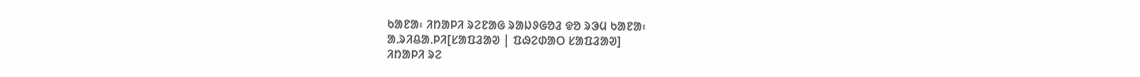ᱠᱟᱱᱟ᱾ ᱤᱴᱟᱞᱤ ᱨᱮᱱᱟᱜ ᱨᱟᱡᱽᱜᱚᱲ ᱫᱚ ᱨᱳᱢ ᱠᱟᱱᱟ᱾
ᱟᱹᱨᱤᱪᱟᱹᱞᱤ[ᱥᱟᱯᱲᱟᱣ | ᱯᱷᱮᱰᱟᱛ ᱥᱟᱯᱲᱟᱣ]
ᱤᱴᱟᱞᱤ ᱨᱮ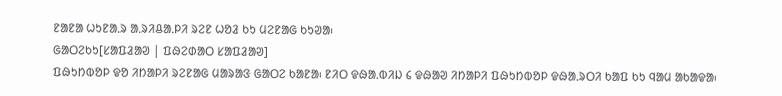ᱱᱟᱱᱟ ᱦᱩᱱᱟᱹᱨ ᱟᱹᱨᱤᱪᱟᱹᱞᱤ ᱨᱮᱱ ᱦᱚᱲ ᱠᱩ ᱢᱮᱱᱟᱜ ᱠᱩᱣᱟ᱾
ᱜᱟᱛᱮᱠᱩ[ᱥᱟᱯᱲᱟᱣ | ᱯᱷᱮᱰᱟᱛ ᱥᱟᱯᱲᱟᱣ]
ᱯᱷᱩᱴᱵᱚᱞ ᱫᱚ ᱤᱴᱟᱞᱤ ᱨᱮᱱᱟᱜ ᱢᱟᱨᱟᱝ ᱜᱟᱛᱮ ᱠᱟᱱᱟ᱾ ᱱᱤᱛ ᱫᱷᱟᱹᱵᱤᱡ ᱔ ᱫᱷᱟᱣ ᱤᱴᱟᱞᱤ ᱯᱷᱩᱴᱵᱚᱞ ᱫᱷᱟᱹᱨᱛᱤ ᱠᱟᱯ ᱠᱩ ᱧᱟᱢ ᱟᱠᱟᱫᱟ᱾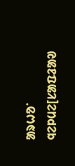ᱟᱨᱦᱚᱸ ᱧᱮᱞᱢᱮ[ᱥᱟᱯᱲᱟᱣ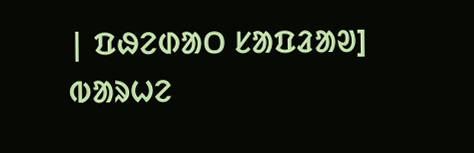| ᱯᱷᱮᱰᱟᱛ ᱥᱟᱯᱲᱟᱣ]
ᱵᱟᱨᱦᱮ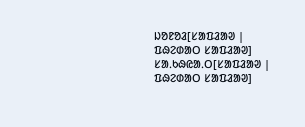ᱡᱚᱱᱚᱲ[ᱥᱟᱯᱲᱟᱣ | ᱯᱷᱮᱰᱟᱛ ᱥᱟᱯᱲᱟᱣ]
ᱥᱟᱹᱠᱷᱭᱟᱹᱛ[ᱥᱟᱯᱲᱟᱣ | ᱯᱷᱮᱰᱟᱛ ᱥᱟᱯᱲᱟᱣ]